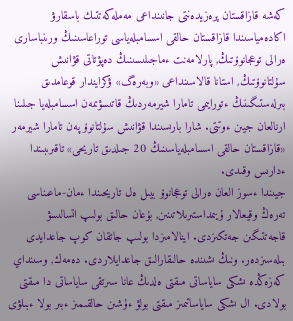كەشە قازاقستان پرەزيدەنتى جانىنداعى مەملەكەتتىك باسقارۋ اكادەمياسىندا قازاقستان حالقى اسسامبلەياسى توراعاسىنىڭ ورىنباسارى ەرالى توعجانوۆتىڭ, پارلامەنت ءماجىلىسىنىڭ دەپۋتاتى قۋانىش سۇلتانوۆتىڭ, استانا قالاسىنداعى «وبەرەگ» ۋكرايندار قوعامدىق بىرلەستىگىنىڭ ءتورايىمى تامارا شيرمەردىڭ قاتىسۋىمەن اسسامبلەيا جىلىنا ارنالعان جيىن ءوتتى. شارا بارىسىندا قۋانىش سۇلتانوۆ پەن تامارا شيرمەر «قازاقستان حالقى اسسامبلەياسىنىڭ 20 جىلدىق تاريحى» تاقىرىبىندا ءدارىس وقىدى.
جيىندا ءسوز العان ەرالى توعجانوۆ بيىل ەل تاريحىندا ءمان-ماعىناسى تەرەڭ وقيعالار ۇيىمداستىرىلاتىنىن, بۇعان حالىق بولىپ اتسالىسۋ قاجەتتىگىن جەتكىزدى. اينالامىزدا بولىپ جاتقان كوپ جاعدايدى بىلەسىزدەر. ونىڭ ىشىندە حالىقارالىق جاعدايلاردى. دەمەك, وسىنداي كەزەڭدە ىشكى ساياساتى مىقتى ەلدىڭ عانا سىرتقى ساياساتى دا مىقتى بولادى. ال ىشكى ساياساتىمىز مىقتى بولۋ ءۇشىن حالقىمىز ءبىر بولا ءبىلۋى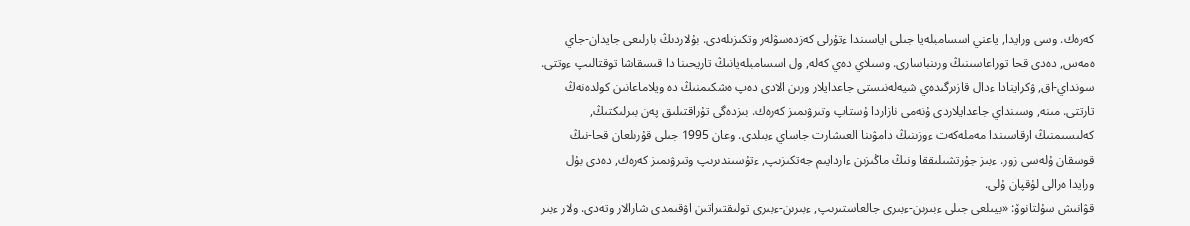كەرەك. وسى ورايدا, ياعني اسسامبلەيا جىلى اياسىندا ءتۇرلى كەزدەسۋلەر وتكىزىلەدى. بۇلاردىڭ بارلىعى جايدان-جاي ەمەس, دەدى قحا توراعاسىنىڭ ورىنباسارى. وسىلاي دەي كەلە, ول اسسامبلەيانىڭ تاريحىنا دا قىسقاشا توقتالىپ ءوتتى. سونداي-اق, ۋكراينادا ءدال قازىرگىدەي شيەلەنىستى جاعدايلار ورىن الادى دەپ ەشكىمنىڭ دە ويلاماعانىن كولدەنەڭ تارتتى. مىنە, وسىنداي جاعدايلاردى ۇنەمى نازاردا ۇستاپ وتىرۋىمىز كەرەك. بىزدەگى تۇراقتىلىق پەن بىرلىكتىڭ, كەلىسىمنىڭ ارقاسىندا مەملەكەت ءوزىنىڭ دامۋىنا العىشارت جاساي ءبىلدى. وعان 1995 جىلى قۇرىلعان قحا-نىڭ قوسقان ۇلەسى زور. ءبىز جۇرتشىلىققا ونىڭ ماڭىزىن ءاردايىم جەتكىزىپ, ءتۇسىندىرىپ وتىرۋىمىز كەرەك, دەدى بۇل ورايدا ەرالى لۇقپان ۇلى.
قۋانىش سۇلتانوۆ: «بيىلعى جىلى ءبىرىن-ءبىرى جالعاستىرىپ, ءبىرىن-ءبىرى تولىقتىراتىن اۋقىمدى شارالار وتەدى. ولار ءبىر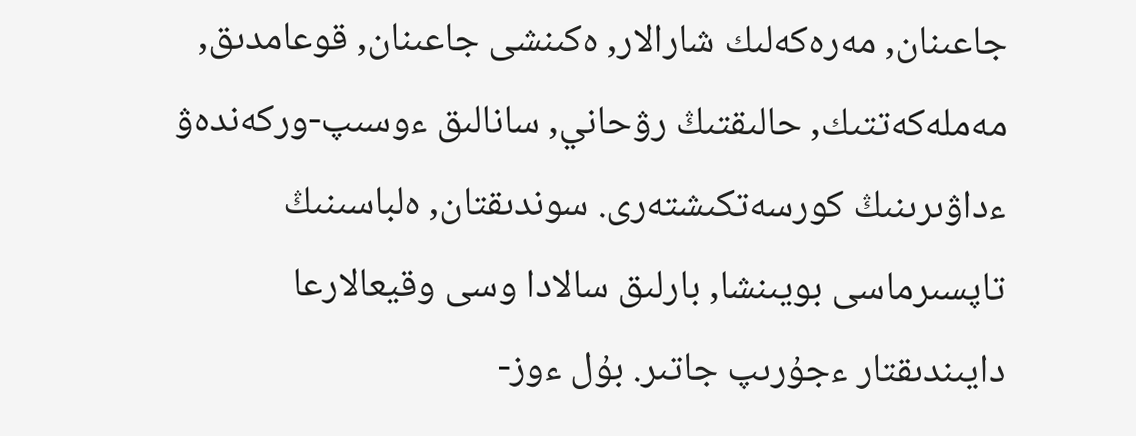جاعىنان, مەرەكەلىك شارالار, ەكىنشى جاعىنان, قوعامدىق, مەملەكەتتىك, حالىقتىڭ رۋحاني, سانالىق ءوسىپ-وركەندەۋ ءداۋىرىنىڭ كورسەتكىشتەرى. سوندىقتان, ەلباسىنىڭ تاپسىرماسى بويىنشا, بارلىق سالادا وسى وقيعالارعا دايىندىقتار ءجۇرىپ جاتىر. بۇل ءوز-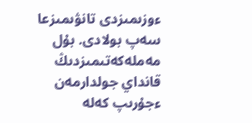ءوزىمىزدى تانۋىمىزعا سەپ بولادى. بۇل مەملەكەتىمىزدىڭ قانداي جولدارمەن ءجۇرىپ كەلە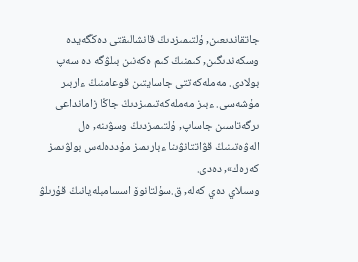جاتقاندىعىن, ۇلتىمىزدىڭ قانشالىقتى دەڭگەيدە وسكەندىگىن, كىمنىڭ كىم ەكەنىن بىلۋگە دە سەپ بولادى. مەملەكەتتى جاسايتىن قوعامنىڭ ءاربىر مۇشەسى. ءبىز مەملەكەتىمىزدىڭ جاڭا زامانداعى ىرگەتاسىن جاساپ, ۇلتىمىزدىڭ وسۋىنە, ەل الەۋەتىنىڭ قۋاتتانۋىنا ءبارىمىز مۇددەلەس بولۋىمىز كەرەك», دەدى.
وسىلاي دەي كەلە, ق.سۇلتانوۆ اسسامبلەيانىڭ قۇرىلۋ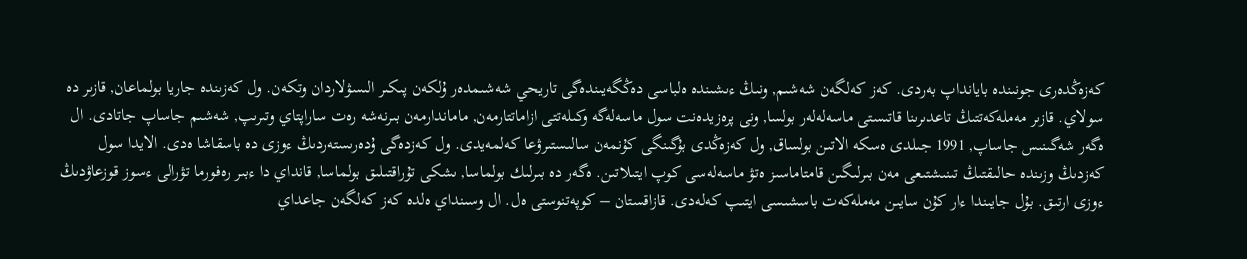كەزەڭدەرى جونىندە بايانداپ بەردى. كەز كەلگەن شەشىم, ونىڭ ءىشىندە ەلباسى دەڭگەيىندەگى تاريحي شەشىمدەر ۇلكەن پىكىر الىسۋلاردان وتكەن. ول كەزىندە جاريا بولماعان, قازىر دە سولاي. قازىر مەملەكەتتىڭ تاعدىرىنا قاتىستى ماسەلەلەر بولسا, ونى پرەزيدەنت سول ماسەلەگە وكىلەتتى ازاماتتارمەن, ماماندارمەن بىرنەشە رەت ساراپتاي وتىرىپ, شەشىم جاساپ جاتادى. ال ەگەر شەگىنىس جاساپ, 1991 جىلدى ەسكە الاتىن بولساق, ول كەزەڭدى بۇگىنگى كۇنمەن سالىستىرۋعا كەلمەيدى. ول كەزدەگى ۇدەرىستەردىڭ ءوزى دە باسقاشا ەدى. الايدا سول كەزدىڭ وزىندە حالىقتىڭ تىنىشتىعى مەن بىرلىگىن قامتاماسىز ەتۋ ماسەلەسى كوپ ايتىلاتىن. ەگەر دە بىرلىك بولماسا, ىشكى تۇراقتىلىق بولماسا, قانداي دا ءبىر رەفورما تۋرالى ءسوز قوزعاۋدىڭ ءوزى ارتىق. بۇل جايىندا ءار كۇن سايىن مەملەكەت باسشىسى ايتىپ كەلەدى. قازاقستان – كوپەتنوستى ەل. ال وسىنداي ەلدە كەز كەلگەن جاعداي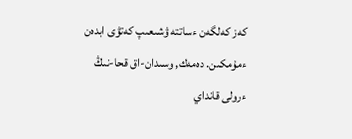كەز كەلگەن ءساتتە ۋشىعىپ كەتۋى ابدەن ءمۇمكىن. دەمەك, وسىدان-اق قحا-نىڭ ءرولى قانداي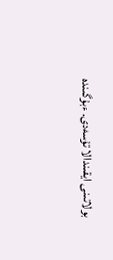بولاتىنى ايقىندالا تۇسەدى. ءبۇگىندە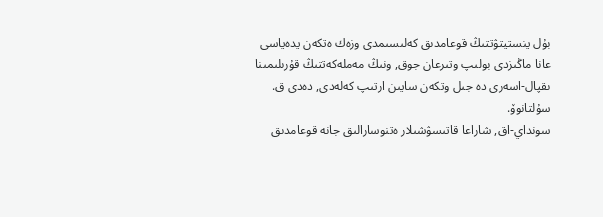بۇل ينستيتۋتتىڭ قوعامدىق كەلىسىمدى وزەك ەتكەن يدەياسى عانا ماڭىزدى بولىپ وتىرعان جوق, ونىڭ مەملەكەتتىڭ قۇرىلىمىنا ىقپال-اسەرى دە جىل وتكەن سايىن ارتىپ كەلەدى, دەدى ق. سۇلتانوۆ.
سونداي-اق, شاراعا قاتىسۋشىلار ەتنوسارالىق جانە قوعامدىق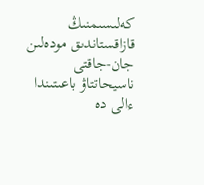كەلىسىمنىڭ قازاقستاندىق مودەلىن جان-جاقتى ناسيحاتتاۋ باعىتىندا ءالى دە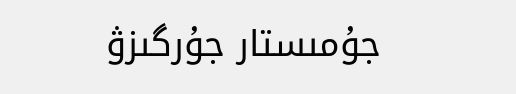جۇمىستار جۇرگىزۋ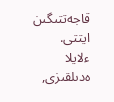قاجەتتىگىن ايتتى.
ءلايلا ەدىلقىزى,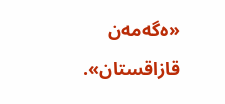«ەگەمەن قازاقستان».